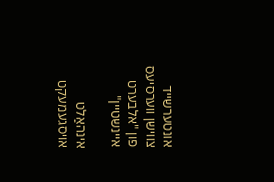אונטערשייד צווישן ווערסיעס פון "אלבערט איינשטיין"

אינהאַלט אויסגעמעקט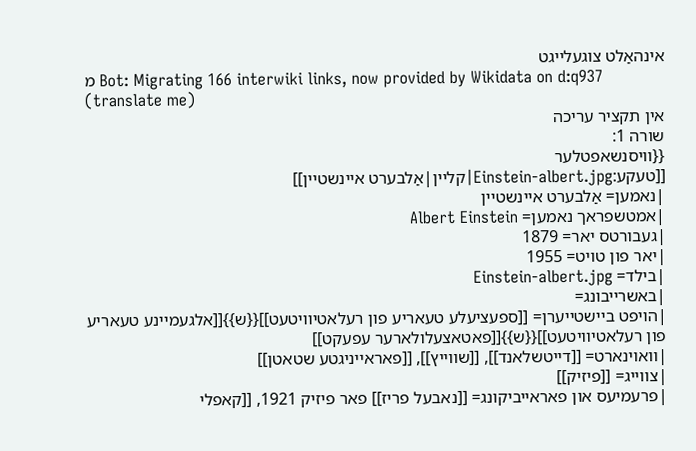אינהאַלט צוגעלייגט
מ Bot: Migrating 166 interwiki links, now provided by Wikidata on d:q937 (translate me)
אין תקציר עריכה
שורה 1:
{{וויסנשאפטלער
[[טעקע:Einstein-albert.jpg|קליין|אַלבערט איינשטיין]]
|נאמען= אַלבערט איינשטיין
|אמטשפראך נאמען= Albert Einstein
|געבורטס יאר= 1879
|יאר פון טויט= 1955
|בילד= Einstein-albert.jpg
|באשרייבונג=
|הויפט ביישטייערן= [[ספעציעלע טעאריע פון רעלאטיוויטעט]]{{ש}}[[אלגעמיינע טעאריע פון רעלאטיוויטעט]]{{ש}}[[פאטאצעלולארער עפעקט]]
|וואוינארט= [[דייטשלאנד]], [[שווייץ]], [[פאראייניגטע שטאטן]]
|צווייג= [[פיזיק]]
|פרעמיעס און פאראייביקונג= [[נאבעל פריז]] פאר פיזיק 1921, [[קאפלי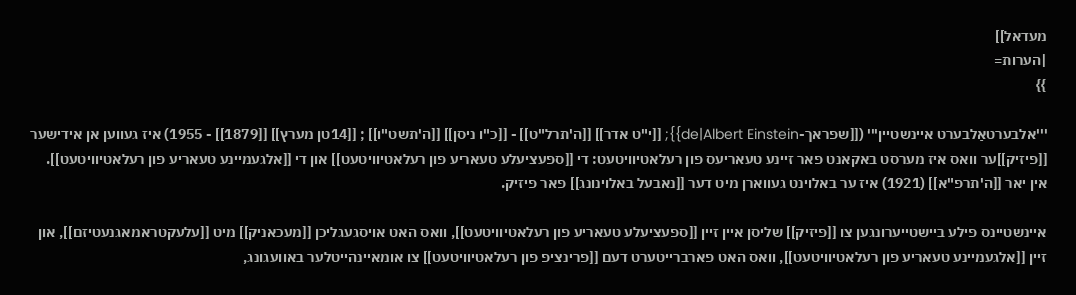מעדאל]]
|הערות=
}}

'''אלבערטאַלבערט איינשטיין''' ([[שפראך-de|Albert Einstein}}; [[י"ט אדר]] [[ה'תרל"ט]] - [[כ"ו ניסן]] [[ה'תשט"ו]] ; [[14טן מערץ]] [[1879]] - 1955) איז געווען אן אידישער [[פיזיק]]ער וואס איז מערסט באקאנט פאר זיינע טעאריעס פון רעלאטיוויטעט: די [[ספעציעלע טעאריע פון רעלאטיוויטעט]] און די [[אלגעמיינע טעאריע פון רעלאטיוויטעט]]. אין יאר [[ה'תרפ"א]] (1921) איז ער באלוינט געווארן מיט דער [[נאבעל באלוינונג]] פאר פיזיק.

איינשטיינס פילע ביישטייערונגען צו [[פיזיק]] שליסן איין זיין [[ספעציעלע טעאריע פון רעלאטיוויטעט]], וואס האט אויסגעגליכן [[מעכאניק]] מיט [[עלעקטראמאגנעטיזם]], און זיין [[אלגעמיינע טעאריע פון רעלאטיוויטעט]], וואס האט פארברייטערט דעם [[פרינציפ פון רעלאטיוויטעט]] צו אומאיינהייטלער באוועגונג,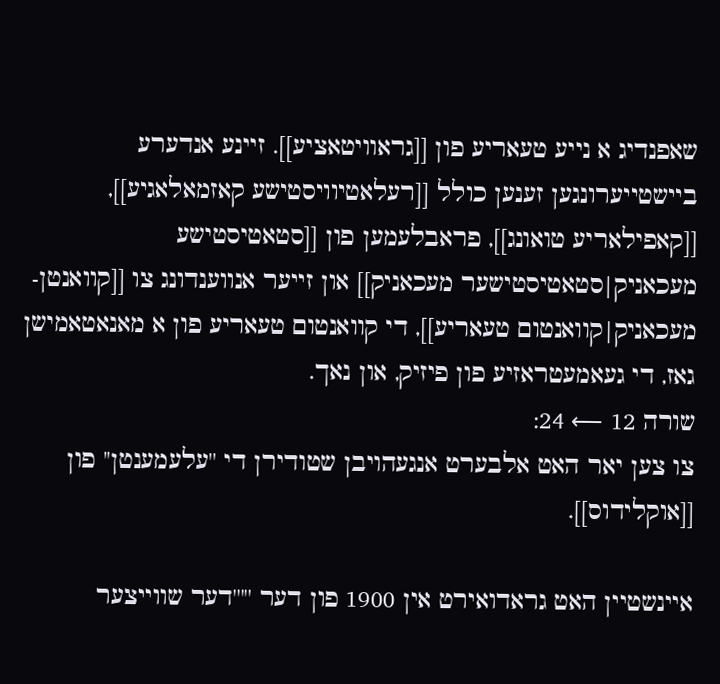שאפנדיג א נייע טעאריע פון [[גראוויטאציע]]. זיינע אנדערע ביישטייערונגען זענען כולל [[רעלאטיוויסטישע קאזמאלאגיע]], [[קאפילאריע טואונג]], פראבלעמען פון [[סטאטיסטישע מעכאניק|סטאטיסטישער מעכאניק]] און זייער אנווענדונג צו [[קוואנטן-מעכאניק|קוואנטום טעאריע]], די קוואנטום טעאריע פון א מאנאטאמישן גאז, די געאמעטראזיע פון פיזיק, און נאך.
שורה 12 ⟵ 24:
צו צען יאר האט אלבערט אנגעהויבן שטודירן די ''עלעמענטן'' פון [[אוקלידוס]].

איינשטיין האט גראדואירט אין 1900 פון דער '''''דער שווייצער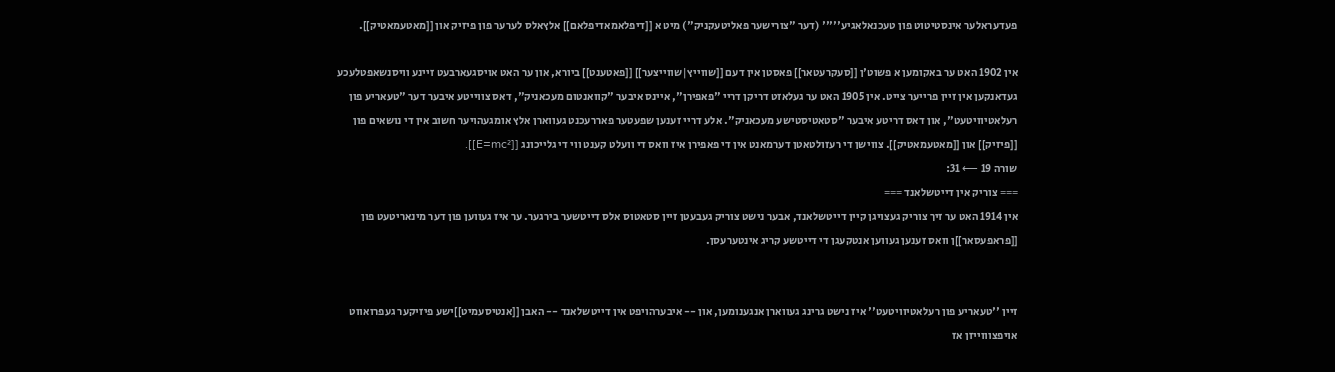פעדעראלער אינסטיטוט פון טעכנאלאגיע''''' (דער "צורישער פאליטעקניק") מיט א [[דיפלאמאדיפלאם]] אלץאלס לערער פון פיזיק און [[מאטעמאטיק]].

אין 1902 האט ער באקומען א פשוט'ן [[סעקרעטאר]] פאסטן אין דעם [[שווייץ|שווייצער]] [[פאטענט]] ביורא, און ער האט אויסגעארבעט זיינע וויסנשאפטלעכע געדאנקען אין זיין פרייער צייט. אין 1905 האט ער געלאזט דריקן דריי "פאפירן", איינס איבער "קוואנטום מעכאניק", דאס צווייטע איבער דער "טעאריע פון רעלאטיוויטעט", און דאס דריטע איבער "סטאטיסטישע מעכאניק". אלע דריי זענען שפעטער פאררעכנט געווארן אלץ אומגעהויער חשוב אין די נושאים פון [[פיזיק]] און [[מאטעמאטיק]]. צווישן די רעזולטאטן דערמאנט אין די פאפירן איז וואס די וועלט קענט ווי די גלייכונג [[E=mc²]].
שורה 19 ⟵ 31:
=== צוריק אין דייטשלאנד ===
אין 1914 האט ער זיך צוריק געצויגן קיין דייטשלאנד, אבער נישט צוריק געבעטן זיין סטאטוס אלס דייטשער בירגער. ער איז געווען פון דער מינאריטעט פון [[פראפעסאר]]ן וואס זענען געווען אנטקעגן די דייטשע קריג אינטערעסן.


זיין ''טעאריע פון רעלאטיוויטעט'' איז נישט גרינג געווארן אנגענומען, און -- איבערהויפט אין דייטשלאנד -- האבן [[אנטיסעמיט]]ישע פיזיקער געפרואווט אויפצוווייזן אז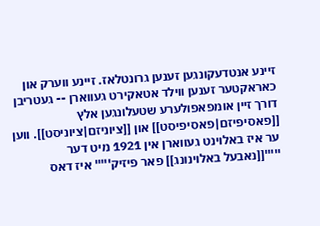זיינע אנטדעקונגען זענען גרונטלאז. זיינע ווערק און כאראקטער זענען ווילד אטאקירט געווארן -- געטריבן דורך זיין אומפאפולערע שטעלונגען אלץ [[פאסיפיזם|פאסיפיסט]] און [[ציוניזם|ציוניסט]]. ווען ער איז באלוינט געווארן אין 1921 מיט דער '''''[[נאבעל באלוינונג]] פאר פיזיק''''' איז דאס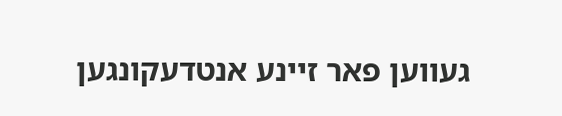געווען פאר זיינע אנטדעקונגען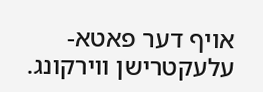אויף דער פאטא-עלעקטרישן ווירקונג.